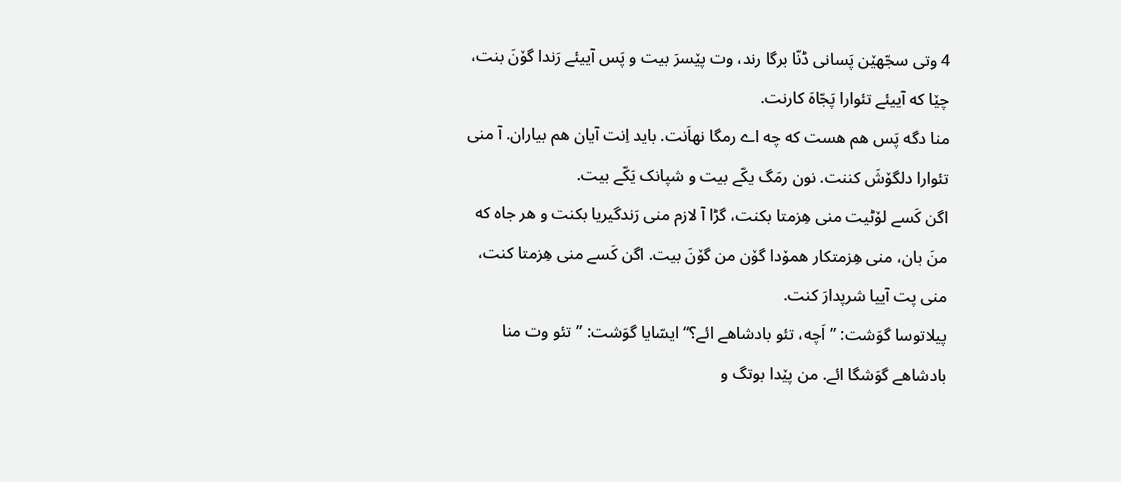4 وتی سجّهێن پَسانی ڈنّا برگا رند، وت پێسرَ بیت و پَس آییئے رَندا گۆنَ بنت، چێا که آییئے تئوارا پَجّاهَ کارنت.
منا دگه پَس هم هست که چه اے رمگا نهاَنت. باید اِنت آیان هم بیاران. آ منی تئوارا دلگۆشَ کننت. نون رمَگ یکّے بیت و شپانک یَکّے بیت.
اگن کَسے لۆٹیت منی هِزمتا بکنت، گڑا آ لازم منی رَندگیریا بکنت و هر جاه که منَ بان، منی هِزمتکار همۆدا گۆن من گۆنَ بیت. اگن کَسے منی هِزمتا کنت، منی پت آییا شرپدارَ کنت.
پیلاتوسا گوَشت: ”اَچه، تئو بادشاهے ائے؟“ ایسّایا گوَشت: ”تئو وت منا بادشاهے گوَشگا ائے. من پێدا بوتگ و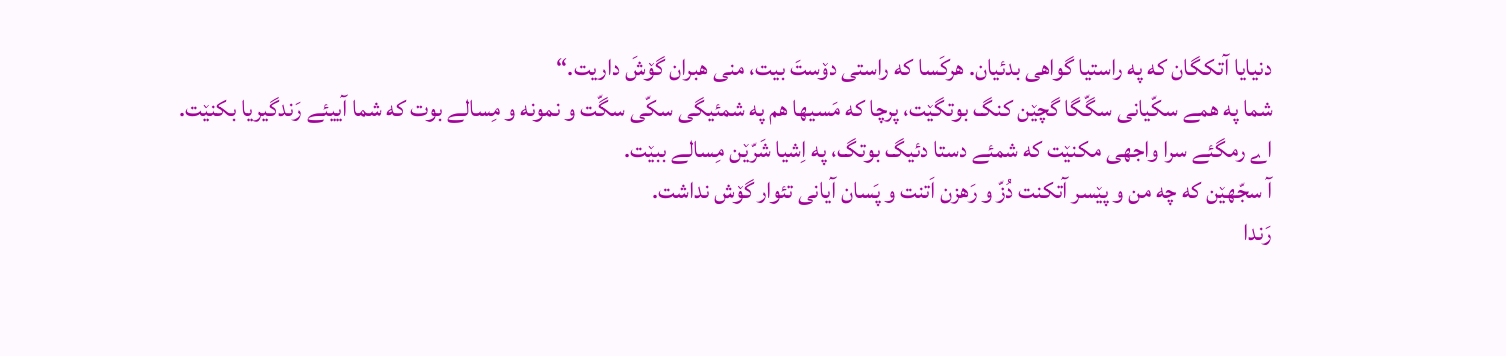دنیایا آتکگان که په راستیا گواهی بدئیان. هرکَسا که راستی دۆستَ بیت، منی هبران گۆشَ داریت.“
شما په همے سکّیانی سگّگا گچێن کنگ بوتگێت، پرچا که مَسیها هم په شمئیگی سکّی سگّت و نمونه و مِسالے بوت که شما آییئے رَندگیریا بکنێت.
اے رمگئے سرا واجهی مکنێت که شمئے دستا دئیگ بوتگ، په اِشیا شَرّێن مِسالے ببێت.
آ سجّهێن که چه من و پێسر آتکنت دُزّ و رَهزن اَتنت و پَسان آیانی تئوار گۆش نداشت.
رَندا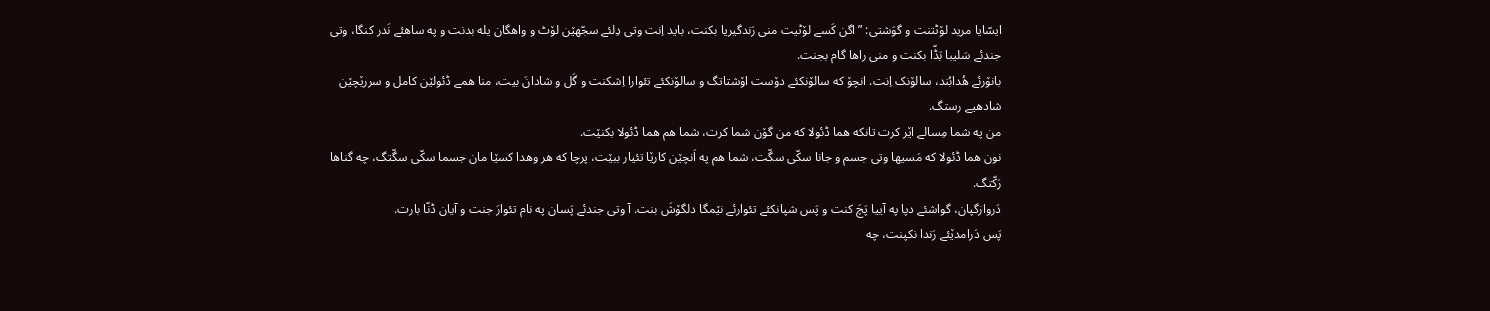ایسّایا مرید لۆٹتنت و گوَشتی: ”اگن کَسے لۆٹیت منی رَندگیریا بکنت، باید اِنت وتی دِلئے سجّهێن لۆٹ و واهگان یله بدنت و په ساهئے نَدر کنگا، وتی جندئے سَلیبا بَڈّا بکنت و منی راها گام بجنت.
بانۆرئے هُدابُند، سالۆنک اِنت. انچۆ که سالۆنکئے دۆست اۆشتاتگ و سالۆنکئے تئوارا اِشکنت و گَل و شادانَ بیت، منا همے ڈئولێن کامل و سررێچێن شادهیے رستگ.
من په شما مِسالے اێر کرت تانکه هما ڈئولا که من گۆن شما کرت، شما هم هما ڈئولا بکنێت.
نون هما ڈئولا که مَسیها وتی جسم و جانا سکّی سگّت، شما هم په اَنچێن کارێا تئیار ببێت، پرچا که هر وهدا کسێا مان جسما سکّی سگّتگ، چه گناها رَکّتگ.
دَروازگپان، گواشئے دپا په آییا پَچَ کنت و پَس شپانکئے تئوارئے نێمگا دلگۆشَ بنت. آ وتی جندئے پَسان په نام تئوارَ جنت و آیان ڈنّا بارت.
پَس دَرامدێئے رَندا نکپنت، چه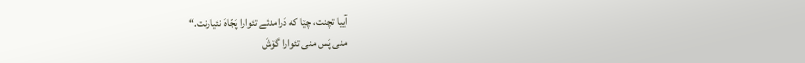آییا تچنت، چێا که دَرامدئے تئوارا پَجّاهَ نئیارنت.“
منی پَس منی تئوارا گۆشَ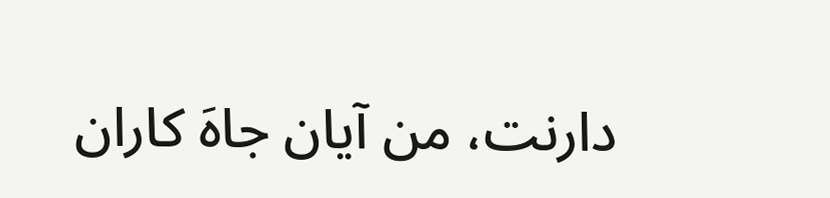دارنت، من آیان جاهَ کاران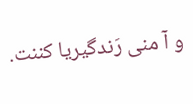و آ منی رَندگیریا کننت.